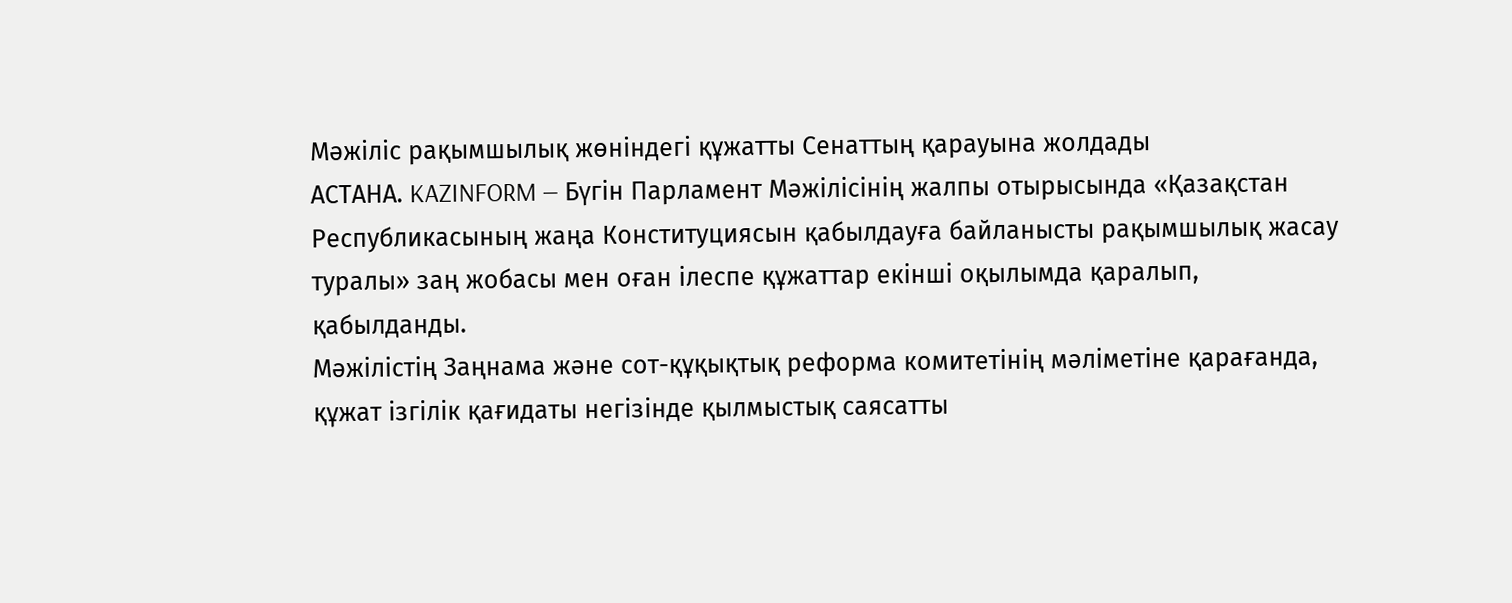Мәжіліс рақымшылық жөніндегі құжатты Сенаттың қарауына жолдады
АСТАНА. KAZINFORM — Бүгін Парламент Мәжілісінің жалпы отырысында «Қазақстан Республикасының жаңа Конституциясын қабылдауға байланысты рақымшылық жасау туралы» заң жобасы мен оған ілеспе құжаттар екінші оқылымда қаралып, қабылданды.
Мәжілістің Заңнама және сот-құқықтық реформа комитетінің мәліметіне қарағанда, құжат ізгілік қағидаты негізінде қылмыстық саясатты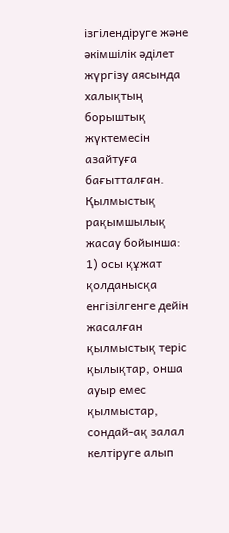ізгілендіруге және әкімшілік әділет жүргізу аясында халықтың борыштық жүктемесін азайтуға бағытталған.
Қылмыстық рақымшылық жасау бойынша:
1) осы құжат қолданысқа енгізілгенге дейін жасалған қылмыстық теріс қылықтар, онша ауыр емес қылмыстар, сондай-ақ залал келтіруге алып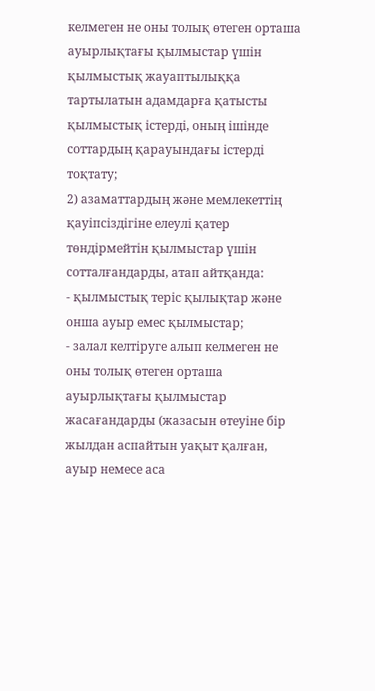келмеген не оны толық өтеген орташа ауырлықтағы қылмыстар үшін қылмыстық жауаптылыққа тартылатын адамдарға қатысты қылмыстық істерді, оның ішінде соттардың қарауындағы істерді тоқтату;
2) азаматтардың және мемлекеттің қауіпсіздігіне елеулі қатер төндірмейтін қылмыстар үшін сотталғандарды, атап айтқанда:
- қылмыстық теріс қылықтар және онша ауыр емес қылмыстар;
- залал келтіруге алып келмеген не оны толық өтеген орташа ауырлықтағы қылмыстар жасағандарды (жазасын өтеуіне бір жылдан аспайтын уақыт қалған, ауыр немесе аса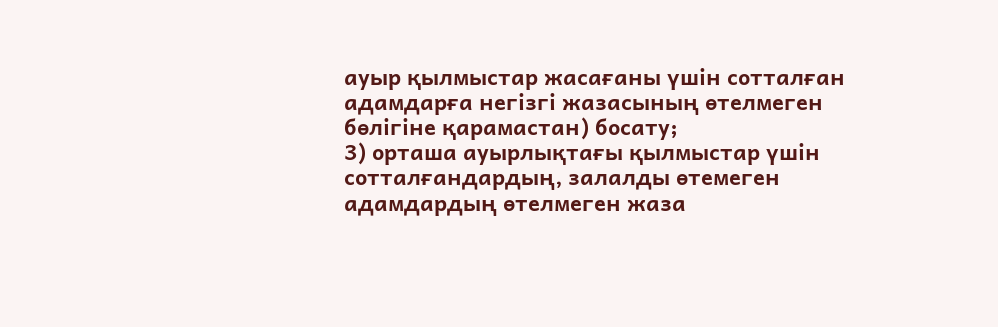ауыр қылмыстар жасағаны үшін сотталған адамдарға негізгі жазасының өтелмеген бөлігіне қарамастан) босату;
3) орташа ауырлықтағы қылмыстар үшін сотталғандардың, залалды өтемеген адамдардың өтелмеген жаза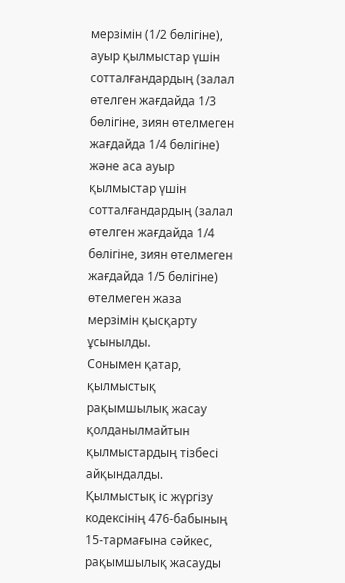мерзімін (1/2 бөлігіне), ауыр қылмыстар үшін сотталғандардың (залал өтелген жағдайда 1/3 бөлігіне, зиян өтелмеген жағдайда 1/4 бөлігіне) және аса ауыр қылмыстар үшін сотталғандардың (залал өтелген жағдайда 1/4 бөлігіне, зиян өтелмеген жағдайда 1/5 бөлігіне) өтелмеген жаза мерзімін қысқарту ұсынылды.
Сонымен қатар, қылмыстық рақымшылық жасау қолданылмайтын қылмыстардың тізбесі айқындалды.
Қылмыстық іс жүргізу кодексінің 476-бабының 15-тармағына сәйкес, рақымшылық жасауды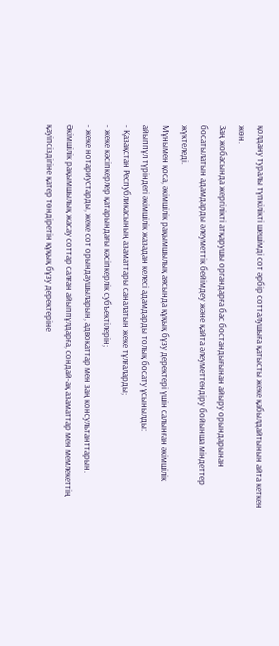қолдану туралы түпкілікті шешімді сот әрбір сотталушыға қатысты жеке қабылдайтынын айта кеткен жөн.
Заң жобасында жергілікті атқарушы органдарға бас бостандығынан айыру орындарынан босатылатын адамдарды әлеуметтік бейімдеу және қайта әлеуметтендіру бойынша міндеттер жүктеледі.
Мұнымен қоса, әкімшілік рақымшылық аясында құқық бұзу деректері үшін салынған әкімшілік айыппұл түріндегі әкімшілік жазадан келесі адамдарды толық босату ұсынылды:
- Қазақстан Республикасының азаматтары саналатын жеке тұлғаларды;
- жеке кәсіпкерлер қатарындағы кәсіпкерлік субъектілерін;
- жеке нотариустарды, жеке сот орындаушыларын, адвокаттар мен заң консультанттарын.
Әкімшілік рақымшылық жасау соттар салған айыппұлдарға, сондай-ақ азаматтар мен мемлекеттің қауіпсіздігіне қатер төндіретін құқық бұзу деректеріне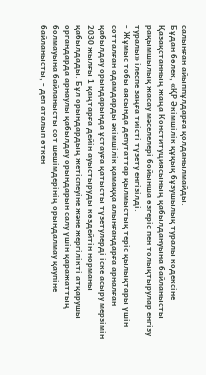салынған айыппұлдарға қолданылмайды.
Бұдан бөлек, «ҚР Әкімшілік құқық бұзушылық туралы кодексіне Қазақстанның жаңа Конституциясының қабылдануына байланысты рақымшылық жасау мәселелері бойынша өзгеріс пен толықтырулар енгізу туралы» ілеспе заңға тиісті түзету енгізілді.
- Жұмыс тобы аясында депутаттар қылмыстық теріс қылықтары үшін сотталған адамдарды әкімшілік қамаққа алынғандарға арналған қабылдау орындарында ұстауға қатысты түзетулерді іске асыру мерзімін 2030 жылғы 1 қаңтарға дейін ауыстыруды көздейтін норманы қабылдады. Бұл орындардың жетіспеуіне және жергілікті атқарушы органдарда арнаулы қабылдау орындарын салу үшін қаражаттың болмауына байланысты сот шешімдерінің орындалмау қаупіне байланысты, - деп аталып өткен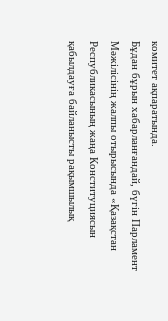комитет ақпаратында.
Бұдан бұрын хабарланғандай, бүгін Парламент Мәжілісінің жалпы отырысында «Қазақстан Республикасының жаңа Конституциясын қабылдауға байланысты рақымшылық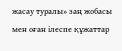жасау туралы» заң жобасы мен оған ілеспе құжаттар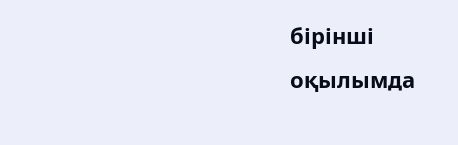бірінші оқылымда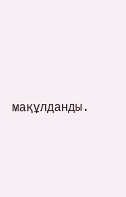мақұлданды.